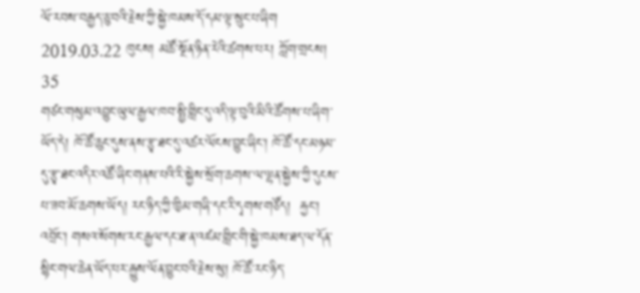ལོ་རབས་བརྒྱད་ཅུ་བའི་རྗེས་ཀྱི་སྐྱེ་ཁམས་དོ་དམ་ལྟ་སྲུང་པ་ཞིག
2019.03.22 ཁུངས། མཚོ་སྔོན་ཉིན་རེའི་ཚགས་པར། ཀློག་གྲངས། 35
གཙང་གསུམ་འབྱུང་ཡུལ་རྒྱལ་ཁབ་སྤྱི་གླིང་དུ་འདི་ལྟ་བུའི་མིའི་ཚོགས་པ་ཞིག་ཡོད་དེ། ཁོ་ཚོ་ཆུང་དུས་ནས་རྩྭ་ཐང་དུ་འཚར་ལོངས་བྱུང་ཞིང་། ཁོ་ཚོ་དང་མཉམ་དུ་རྩྭ་ཐང་འདིར་འཚོ་ཞིང་གནས་པའི་རི་སྐྱེས་སྲོག་ཆགས་ལ་ལྷན་སྐྱེས་ཀྱི་དུངས་པ་ཟབ་མོ་ཆགས་ཡོད། རང་ཉིད་ཀྱི་ཁྱིམ་གཞི་དང་རི་དྭགས་གཙོད།  རྐྱང་། འབྲོང་། གསའ་སོགས་རང་རྒྱལ་དང་ཐ་ན་འཛམ་གླིང་གི་སྐྱེ་ཁམས་ཐད་ལ་དོན་སྙིང་གལ་ཆེན་ཡོད་པར་རྒྱུས་ལོན་བྱུང་བའི་རྗེས་སུ། ཁོ་ཚོ་རང་ཉིད་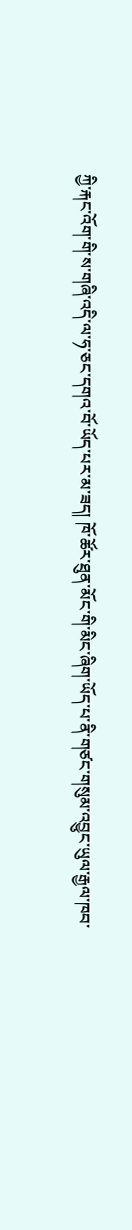ཀྱི་རྐང་འོག་གི་ས་གཞི་འདི་ལ་ཧ་ཅང་དགའ་བོ་ཡོད་པར་མ་ཟད། ཁོ་ཚོར་ཐུན་མོང་གི་མིང་ཞིག་ཡོད་པ་ནི་གཙང་གསུམ་འབྱུང་ཡུལ་རྒྱལ་ཁབ་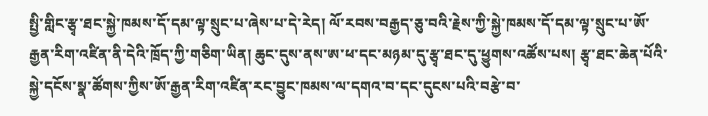སྤྱི་གླིང་རྩྭ་ཐང་སྐྱེ་ཁམས་དོ་དམ་ལྟ་སྲུང་པ་ཞེས་པ་དེ་རེད། ལོ་རབས་བརྒྱད་ཅུ་བའི་རྗེས་ཀྱི་སྐྱེ་ཁམས་དོ་དམ་ལྟ་སྲུང་པ་ཨོ་རྒྱན་རིག་འཛིན་ནི་དེའི་ཁྲོད་ཀྱི་གཅིག་ཡིན། ཆུང་དུས་ནས་ཨ་ཕ་དང་མཉམ་དུ་རྩྭ་ཐང་དུ་ཕྱུགས་འཚོས་པས། རྩྭ་ཐང་ཆེན་པོའི་སྐྱེ་དངོས་སྣ་ཚོགས་ཀྱིས་ཨོ་རྒྱན་རིག་འཛིན་རང་བྱུང་ཁམས་ལ་དགའ་བ་དང་དུངས་པའི་བརྩེ་བ་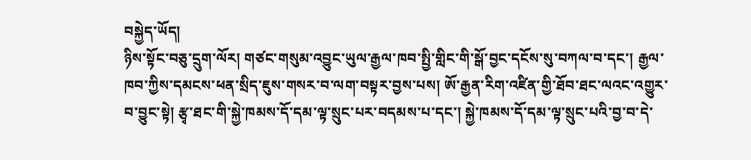བསྐྱེད་ཡོད།
ཉིས་སྟོང་བཅུ་དྲུག་ལོར། གཙང་གསུམ་འབྱུང་ཡུལ་རྒྱལ་ཁབ་སྤྱི་གླིང་གི་སྒོ་བྱང་དངོས་སུ་བཀལ་བ་དང་། རྒྱལ་ཁབ་ཀྱིས་དམངས་ཕན་སྲིད་ཇུས་གསར་བ་ལག་བསྟར་བྱས་པས། ཨོ་རྒྱན་རིག་འཛིན་གྱི་ཐོབ་ཐང་ལའང་འགྱུར་བ་བྱུང་སྟེ། རྩྭ་ཐང་གི་སྐྱེ་ཁམས་དོ་དམ་ལྟ་སྲུང་པར་བདམས་པ་དང་། སྐྱེ་ཁམས་དོ་དམ་ལྟ་སྲུང་པའི་བྱ་བ་དེ་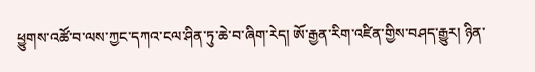ཕྱུགས་འཚོ་བ་ལས་ཀྱང་དཀའ་ངལ་ཤིན་ཏུ་ཆེ་བ་ཞིག་རེད། ཨོ་རྒྱན་རིག་འཛིན་གྱིས་བཤད་རྒྱུར། ཉིན་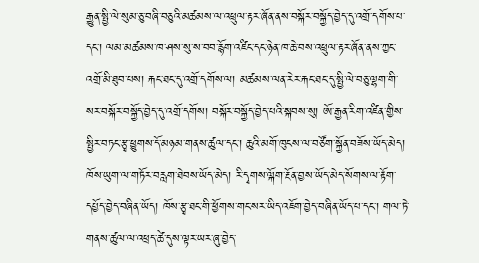རྒྱུན་སྤྱི་ལེ་སུམ་ཅུ་བཞི་བཅུའི་མཚམས་ལ་འཕྲུལ་རྟར་ཞོན་ནས་བསྐོར་བསྐྱོད་བྱེད་དུ་འགྲོ་དགོས་པ་དང་། ལམ་མཚམས་ཁ་ཤས་སུ་ས་བབ་རྙོག་འཛིང་དང་ཉེན་ཁ་ཆེ་བས་འཕྲུལ་རྟར་ཞོན་ནས་ཀྱང་འགྲོ་མི་ཐུབ་པས། རྐང་ཐང་དུ་འགྲོ་དགོས་ལ། མཚམས་ལན་རེར་རྐང་ཐང་དུ་སྤྱི་ལེ་བཅུ་ལྷག་གི་སར་བསྐོར་བསྐྱོད་བྱེད་དུ་འགྲོ་དགོས། བསྐོར་བསྐྱོད་བྱེད་པའི་སྐབས་སུ། ཨོ་རྒྱན་རིག་འཛིན་གྱིས་སྤྱིར་བཏང་རྩྭ་ཕྱུགས་དོ་མཉམ་གནས་ཚུལ་དང་། ཆུའི་མགོ་ཁུངས་ལ་བཙོག་སྐྱོན་བཟོས་ཡོད་མེད། ཁོས་ཡུག་ལ་གཏོར་བརླག་ཐེབས་ཡོད་མེད། རི་དྭགས་ལྐོག་རྔོན་བྱས་ཡོད་མེད་སོགས་ལ་རྟོག་དཔྱོད་བྱེད་བཞིན་ཡོད། ཁོས་རྩྭ་ཐང་གི་ཕྱོགས་གང་སར་ཡིད་འཇོག་བྱེད་བཞིན་ཡོད་པ་དང་། གལ་ཏེ་གནས་ཚུལ་ལ་འཕྲད་ཚེ་དུས་ལྟར་ཡར་ཞུ་བྱེད་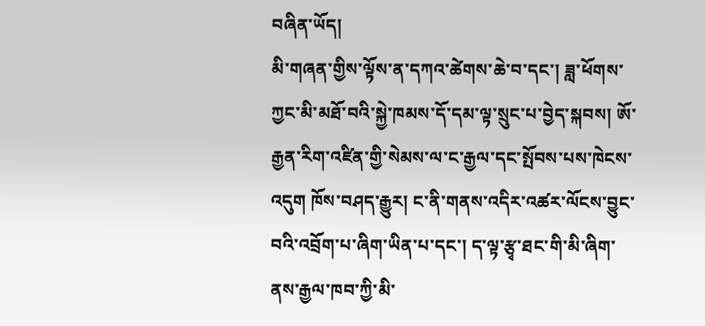བཞིན་ཡོད།
མི་གཞན་གྱིས་ལྟོས་ན་དཀའ་ཚེགས་ཆེ་བ་དང་། ཟླ་ཕོགས་ཀྱང་མི་མཐོ་བའི་སྐྱེ་ཁམས་དོ་དམ་ལྟ་སྲུང་པ་བྱེད་སྐབས། ཨོ་རྒྱན་རིག་འཛིན་གྱི་སེམས་ལ་ང་རྒྱལ་དང་སྤོབས་པས་ཁེངས་འདུག ཁོས་བཤད་རྒྱུར། ང་ནི་གནས་འདིར་འཚར་ལོངས་བྱུང་བའི་འབྲོག་པ་ཞིག་ཡིན་པ་དང་། ད་ལྟ་རྩྭ་ཐང་གི་མི་ཞིག་ནས་རྒྱལ་ཁབ་ཀྱི་མི་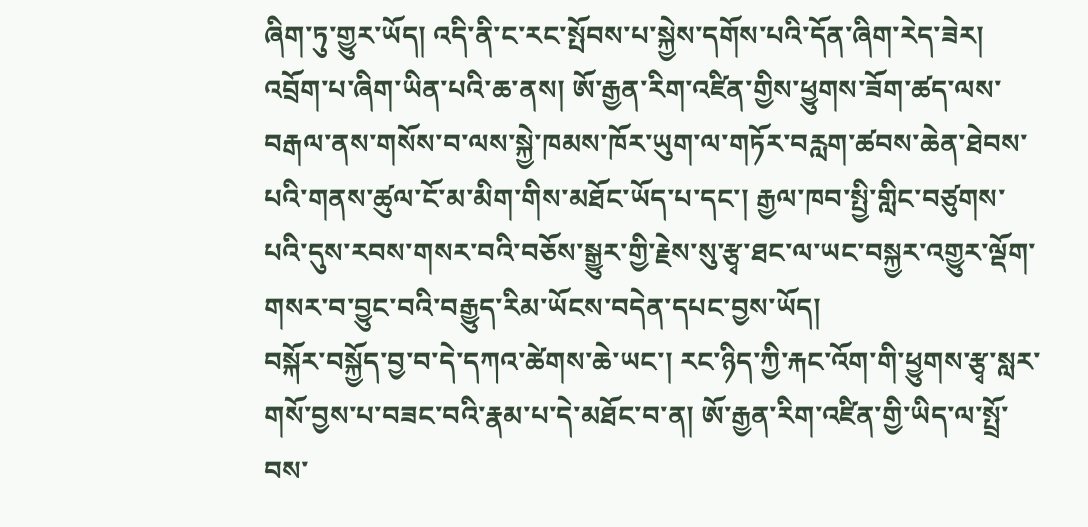ཞིག་ཏུ་གྱུར་ཡོད། འདི་ནི་ང་རང་སྤོབས་པ་སྐྱེས་དགོས་པའི་དོན་ཞིག་རེད་ཟེར། འབྲོག་པ་ཞིག་ཡིན་པའི་ཆ་ནས། ཨོ་རྒྱན་རིག་འཛིན་གྱིས་ཕྱུགས་ཟོག་ཚད་ལས་བརྒལ་ནས་གསོས་བ་ལས་སྐྱེ་ཁམས་ཁོར་ཡུག་ལ་གཏོར་བརླག་ཚབས་ཆེན་ཐེབས་པའི་གནས་ཚུལ་ངོ་མ་མིག་གིས་མཐོང་ཡོད་པ་དང་། རྒྱལ་ཁབ་སྤྱི་གླིང་བཙུགས་པའི་དུས་རབས་གསར་བའི་བཅོས་སྒྱུར་གྱི་རྗེས་སུ་རྩྭ་ཐང་ལ་ཡང་བསྐྱར་འགྱུར་ལྡོག་གསར་བ་བྱུང་བའི་བརྒྱུད་རིམ་ཡོངས་བདེན་དཔང་བྱས་ཡོད།
བསྐོར་བསྐྱོད་བྱ་བ་དེ་དཀའ་ཚེགས་ཆེ་ཡང་། རང་ཉིད་ཀྱི་རྐང་འོག་གི་ཕྱུགས་རྩྭ་སླར་གསོ་བྱས་པ་བཟང་བའི་རྣམ་པ་དེ་མཐོང་བ་ན། ཨོ་རྒྱན་རིག་འཛིན་གྱི་ཡིད་ལ་སྤྲོ་བས་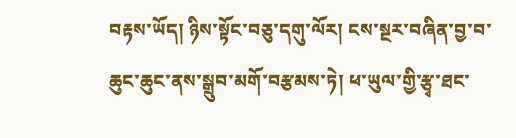བརྟས་ཡོད། ཉིས་སྟོང་བཅུ་དགུ་ལོར། ངས་སྔར་བཞིན་བྱ་བ་ཆུང་ཆུང་ནས་སྒྲུབ་མགོ་བརྩམས་ཏེ། ཕ་ཡུལ་གྱི་རྩྭ་ཐང་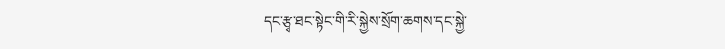དང་རྩྭ་ཐང་སྟེང་གི་རི་སྐྱེས་སྲོག་ཆགས་དང་སྐྱེ་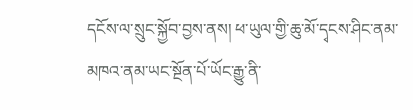དངོས་ལ་སྲུང་སྐྱོབ་བྱས་ནས། ཕ་ཡུལ་གྱི་ཆུ་མོ་དྭངས་ཤིང་ནམ་མཁའ་ནམ་ཡང་སྔོན་པོ་ཡོང་རྒྱུ་ནི་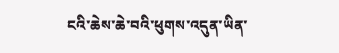ངའི་ཆེས་ཆེ་བའི་ཕུགས་འདུན་ཡིན་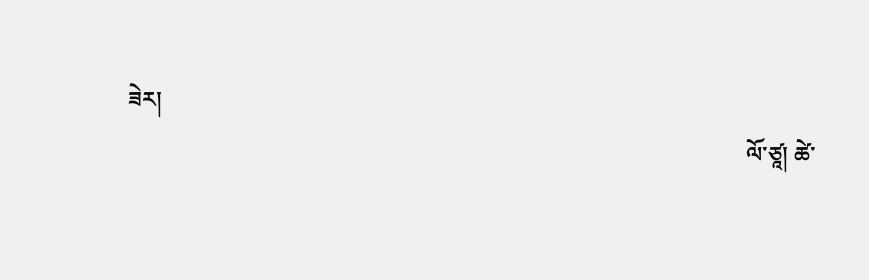ཟེར།
                                                                                                            ལོ་ཙཱ། ཚེ་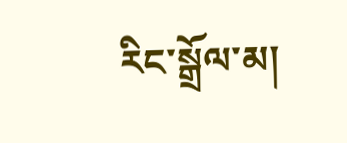རིང་སྒྲོལ་མ།